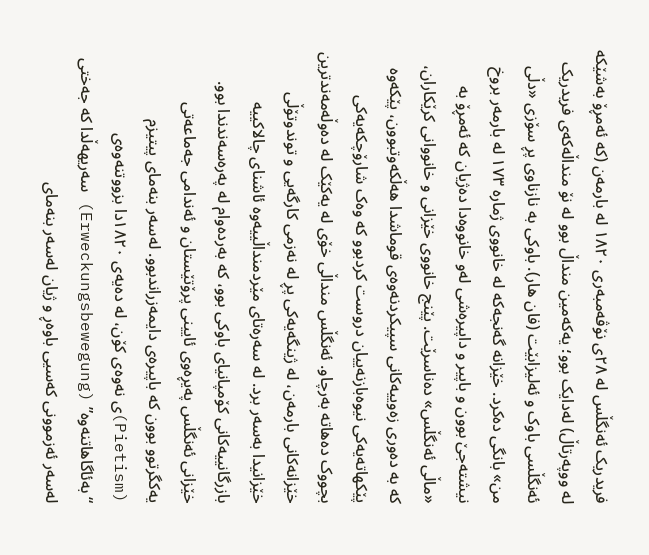فریدریک ئەنگڵس لە ٢٨ی نۆڤەمبەری ١٨٢٠ لە بارمەن (کە ئەمڕۆ بەشێکە لە ووپەرتاڵ) لەدایک بوو؛ یەکەمین منداڵ بوو لە نۆ منداڵەکەی فریدریک ئەنگڵسی باوک و ئەلیزابێت (فان هار). باوکی بە نازناوی پڕ سۆزی «دڵی من» بانگی دەکرد. خێزانە گەنجەکە لە خانووی ژمارە ١٧٣ لە بارمەر بروخ نیشتەجێ بوون و باپیر و داپیرەشی لەو خانووەدا دەژیان کە ئەمڕۆ بە «ماڵی ئەنگڵس» دەناسرێت. پێنج خانووی خێزانی و خانووانی کرێکاران، کە بە دەوری زەوییەکانی سپیکردنەوەی قوماشدا هەڵکەوتبوون، پێکەوە پێکهاتەیەکی نیوەبازنەییان دروست کردبوو کە وەک شارۆچکەیەکی بچووک دەهاتە بەرچاو. ئەنگڵس منداڵی خۆی لە یەکێک لە دەوڵەمەندترین خێزانەکانی بارمەن، لە ژینگەیەکی پڕ لە نەزمی کارگەیی و توندوتۆڵی خێزانیدا بەسەر برد. لە سەرەتای مێردمنداڵییەوە ئاشنای چالاکییە بازرگانییەکانی کۆمپانیای باوکی بوو، کە بەردەوام لە پەرەسەندندا بوو. خێزانی ئەنگڵس پەیڕەوی ئایینی پرۆتێستان و ئەندامی جەماعەتی یەکگرتوو بوون کە باپیرەی دایمەزراندبوو. لەسەر بنەمای پیتیزم (Pietism)ی نەوەی کۆن، لە دەیەی ١٨٢٠دا بزووتنەوەی “بەئاگاهاتنەوە” (Erweckungsbewegung) سەریهەڵدا کە جەختی لەسەر ئەزموونی کەسیی باوەڕ و ژیان لەسەر بنەمای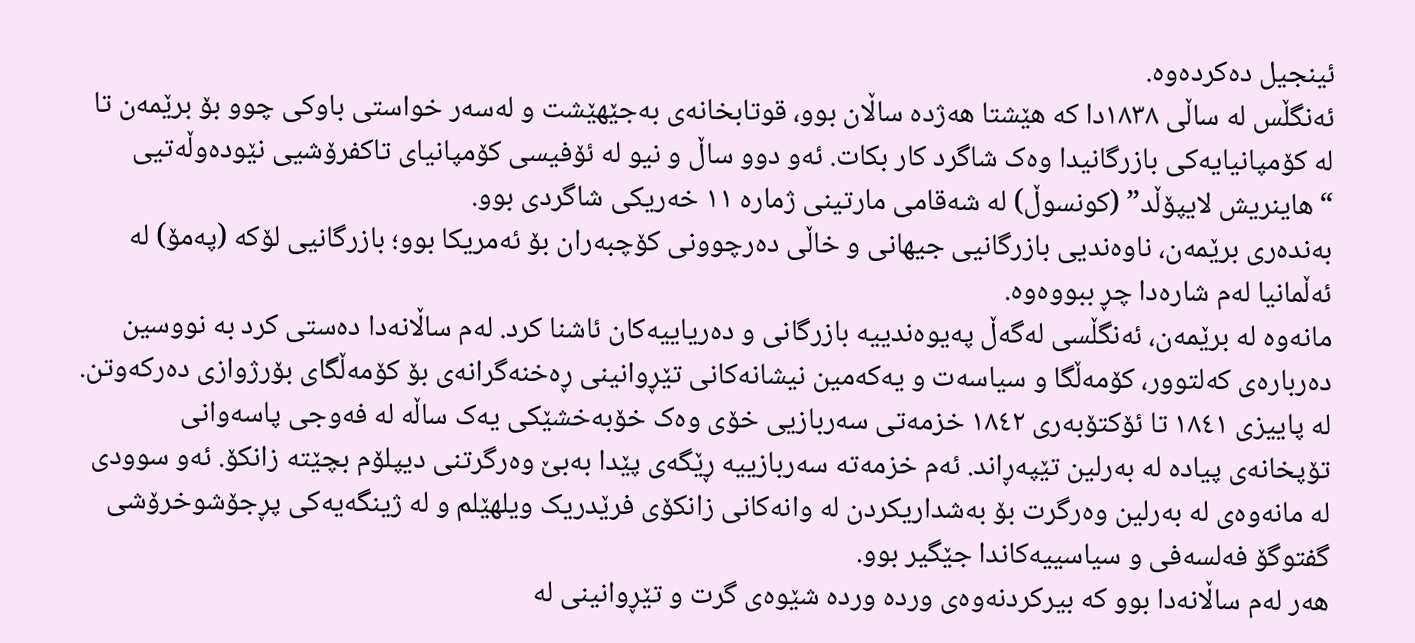ئینجیل دەکردەوە.
ئەنگڵس لە ساڵی ١٨٣٨دا کە هێشتا هەژدە ساڵان بوو، قوتابخانەی بەجێهێشت و لەسەر خواستی باوکی چوو بۆ برێمەن تا لە کۆمپانیایەکی بازرگانیدا وەک شاگرد کار بکات. ئەو دوو ساڵ و نیو لە ئۆفیسی کۆمپانیای تاکفرۆشیی نێودەوڵەتیی “هاینریش لایپۆڵد” (کونسوڵ) لە شەقامی مارتینی ژمارە ١١ خەریکی شاگردی بوو.
بەندەری برێمەن، ناوەندیی بازرگانیی جیهانی و خاڵی دەرچوونی کۆچبەران بۆ ئەمریکا بوو؛ بازرگانیی لۆکە (پەمۆ) لە ئەڵمانیا لەم شارەدا چڕ ببووەوە.
مانەوە لە برێمەن، ئەنگڵسی لەگەڵ پەیوەندییە بازرگانی و دەریاییەکان ئاشنا کرد. لەم ساڵانەدا دەستی کرد بە نووسین دەربارەی کەلتوور، کۆمەڵگا و سیاسەت و یەکەمین نیشانەکانی تێڕوانینی ڕەخنەگرانەی بۆ کۆمەڵگای بۆرژوازی دەرکەوتن.
لە پاییزی ١٨٤١ تا ئۆکتۆبەری ١٨٤٢ خزمەتی سەربازیی خۆی وەک خۆبەخشێکی یەک ساڵە لە فەوجی پاسەوانی تۆپخانەی پیادە لە بەرلین تێپەڕاند. ئەم خزمەتە سەربازییە ڕێگەی پێدا بەبێ وەرگرتنی دیپلۆم بچێتە زانکۆ. ئەو سوودی لە مانەوەی لە بەرلین وەرگرت بۆ بەشداریکردن لە وانەکانی زانکۆی فرێدریک ویلهێلم و لە ژینگەیەکی پڕجۆشوخرۆشی گفتوگۆ فەلسەفی و سیاسییەکاندا جێگیر بوو.
هەر لەم ساڵانەدا بوو کە بیرکردنەوەی وردە وردە شێوەی گرت و تێڕوانینی لە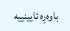باوەڕە ئایینییە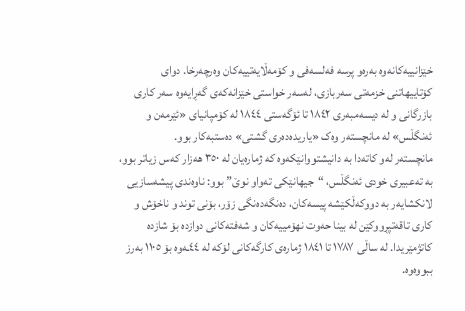خێزانییەکانەوە بەرەو پرسە فەلسەفی و کۆمەڵایەتییەکان وەرچەرخا. دوای کۆتاییهاتنی خزمەتی سەربازی، لەسەر خواستی خێزانەکەی گەڕایەوە سەر کاری بازرگانی و لە دیسەمبەری ١٨٤٢ تا ئۆگەستی ١٨٤٤ لە کۆمپانیای «ئێرمەن و ئەنگڵس» لە مانچستەر وەک «یاریدەدەری گشتی» دەستبەکار بوو.
مانچستەر لەو کاتەدا بە دانیشتووانێکەوە کە ژمارەیان لە ٣٥٠ هەزار کەس زیاتر بوو، بە تەعبیری خودی ئەنگڵس، “جیهانێکی تەواو نوێ” بوو: ناوەندی پیشەسازیی لانکشایەر بە دووکەڵکێشە پیسەکان، دەنگەدەنگی زۆر، بۆنی توند و ناخۆش و کاری تاقەتپڕووکێن لە بینا حەوت نهۆمییەکان و شەفتەکانی دوازدە بۆ شازدە کاتژمێریدا. لە ساڵی ١٧٨٧ تا ١٨٤١ ژمارەی کارگەکانی لۆکە لە ٤٤ـەوە بۆ ١١٠٥ بەرز ببووەوە.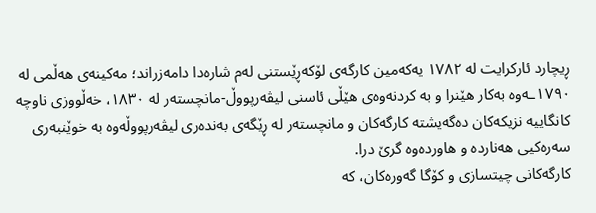ڕیچارد ئارکرایت لە ١٧٨٢ یەکەمین کارگەی لۆکەڕێستنی لەم شارەدا دامەزراند؛ مەکینەی هەڵمی لە ١٧٩٠ـەوە بەکار هێنرا و بە کردنەوەی هێڵی ئاسنی لیڤەرپووڵ-مانچستەر لە ١٨٣٠، خەڵووزی ناوچە کانگاییە نزیکەکان دەگەیشتە کارگەکان و مانچستەر لە ڕێگەی بەندەری لیڤەرپووڵەوە بە خوێنبەری سەرەکیی هەناردە و هاوردەوە گرێ درا.
کارگەکانی چیتسازی و کۆگا گەورەکان، کە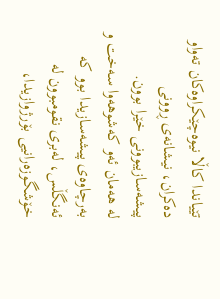تێیاندا کاڵا نیوەچێکراوەکان تەواو دەکران، نیشانەی ڕوونی پیشەسازیبوونی خێرا بوون.
لە هەمان ئەو کەشوهەوا سەخت و بەرچاوەی پیشەسازیدا بوو کە ئەنگڵس، لەبری نقومبوون لە خۆشگوزەرانیی بۆرژوازیدا،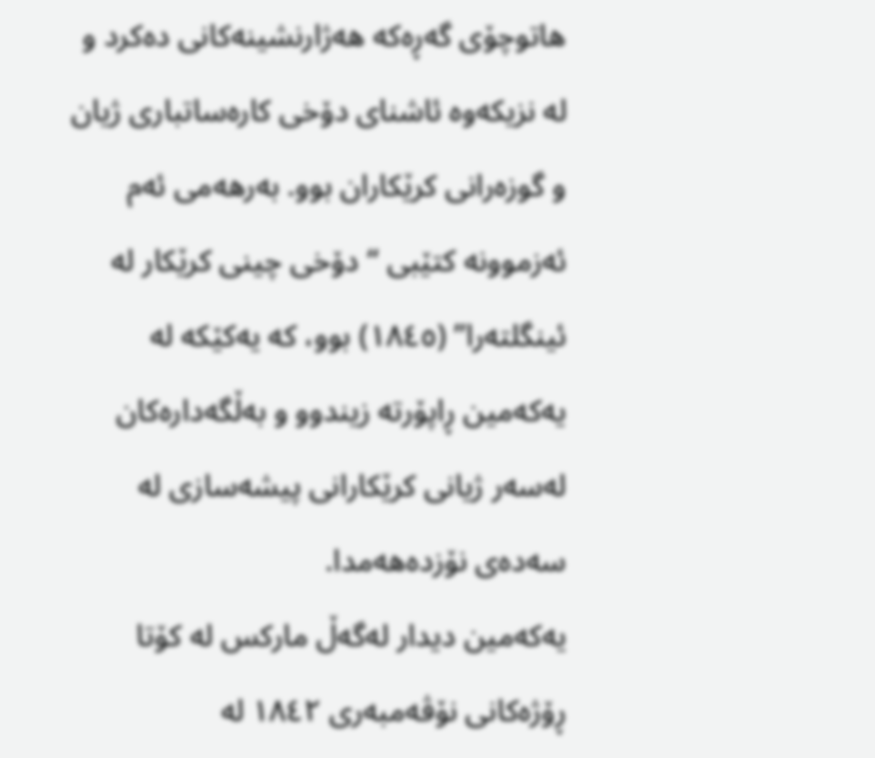هاتوچۆی گەڕەکە هەژارنشینەکانی دەکرد و لە نزیکەوە ئاشنای دۆخی کارەساتباری ژیان و گوزەرانی کرێکاران بوو. بەرهەمی ئەم ئەزموونە کتێبی “دۆخی چینی کرێکار لە ئینگلتەرا” (١٨٤٥) بوو، کە یەکێکە لە یەکەمین ڕاپۆرتە زیندوو و بەڵگەدارەکان لەسەر ژیانی کرێکارانی پیشەسازی لە سەدەی نۆزدەهەمدا.
یەکەمین دیدار لەگەڵ مارکس لە کۆتا ڕۆژەکانی نۆڤەمبەری ١٨٤٢ لە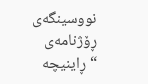نووسینگەی ڕۆژنامەی “ڕاینیچە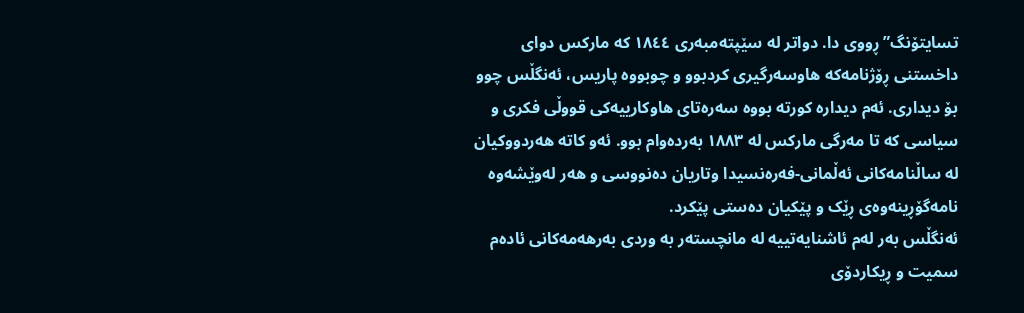تسایتۆنگ” ڕووی دا. دواتر لە سێپتەمبەری ١٨٤٤ کە مارکس دوای داخستنی ڕۆژنامەکە هاوسەرگیری کردبوو و چوبووە پاریس، ئەنگڵس چوو بۆ دیداری. ئەم دیدارە کورتە بووە سەرەتای هاوکارییەکی قووڵی فکری و سیاسی کە تا مەرگی مارکس لە ١٨٨٣ بەردەوام بوو. ئەو کاتە هەردووکیان لە ساڵنامەکانی ئەڵمانی-فەرەنسیدا وتاریان دەنووسی و هەر لەوێشەوە نامەگۆڕینەوەی ڕێک و پێکیان دەستی پێکرد.
ئەنگڵس بەر لەم ئاشنایەتییە لە مانچستەر بە وردی بەرهەمەکانی ئادەم سمیت و ڕیکاردۆی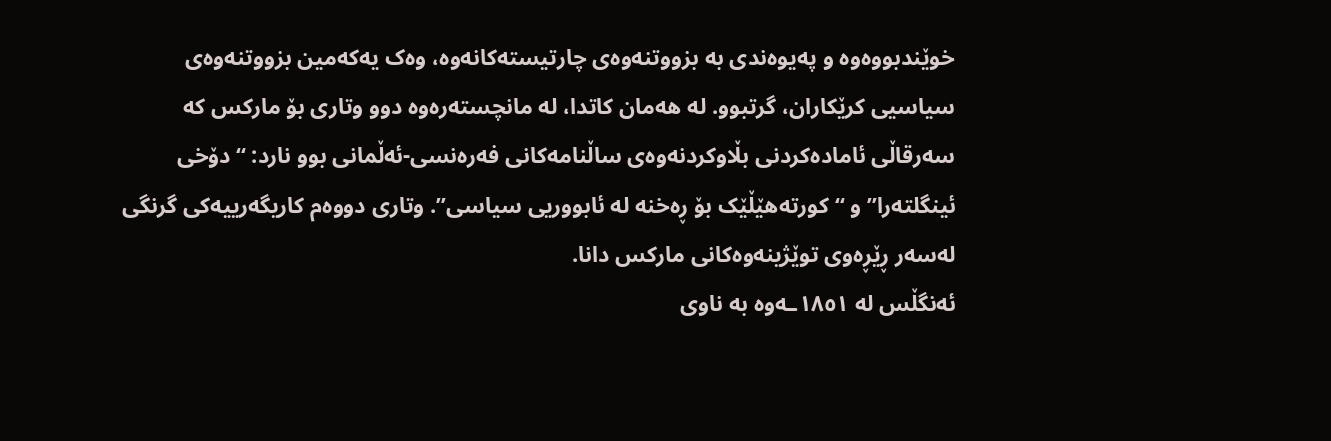خوێندبووەوە و پەیوەندی بە بزووتنەوەی چارتیستەکانەوە، وەک یەکەمین بزووتنەوەی سیاسیی کرێکاران، گرتبوو. لە هەمان کاتدا، لە مانچستەرەوە دوو وتاری بۆ مارکس کە سەرقاڵی ئامادەکردنی بڵاوکردنەوەی ساڵنامەکانی فەرەنسی-ئەڵمانی بوو نارد: “دۆخی ئینگلتەرا” و “کورتەهێڵێک بۆ ڕەخنە لە ئابووریی سیاسی”. وتاری دووەم کاریگەرییەکی گرنگی لەسەر ڕێڕەوی توێژینەوەکانی مارکس دانا.
ئەنگڵس لە ١٨٥١ـەوە بە ناوی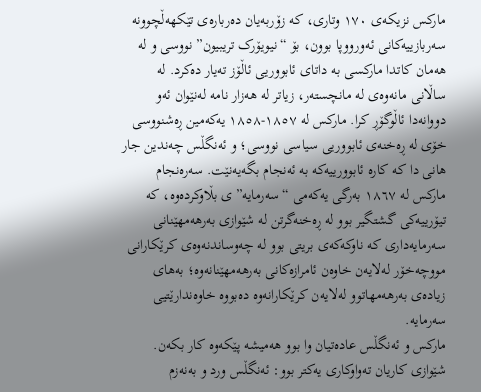مارکس نزیکەی ١٧٠ وتاری، کە زۆربەیان دەربارەی تێکهەڵچوونە سەربازییەکانی ئەورووپا بوون، بۆ “نیویۆرک تریبیون” نووسی و لە هەمان کاتدا مارکسی بە داتای ئابووریی ئاڵۆز تەیار دەکرد. لە ساڵانی مانەوەی لە مانچستەر، زیاتر لە هەزار نامە لەنێوان ئەو دووانەدا ئاڵوگۆڕ کرا. مارکس لە ١٨٥٧-١٨٥٨ یەکەمین ڕەشنووسی خۆی لە ڕەخنەی ئابووریی سیاسی نووسی؛ و ئەنگڵس چەندین جار هانی دا کە کارە ئابوورییەکە بە ئەنجام بگەیەنێت. سەرەنجام مارکس لە ١٨٦٧ بەرگی یەکەمی “سەرمایە”ی بڵاوکردەوە، کە تیۆرییەکی گشتگیر بوو لە ڕەخنەگرتن لە شێوازی بەرهەمهێنانی سەرمایەداری کە ناوکەکەی بریتی بوو لە چەوساندنەوەی کرێکارانی مووچەخۆر لەلایەن خاوەن ئامرازەکانی بەرهەمهێنانەوە؛ بەهای زیادەی بەرهەمهاتوو لەلایەن کرێکارانەوە دەبووە خاوەندارێتیی سەرمایە.
مارکس و ئەنگڵس عادەتیان وا بوو هەمیشە پێکەوە کار بکەن. شێوازی کاریان تەواوکاری یەکتر بوو: ئەنگڵس ورد و بەنەزم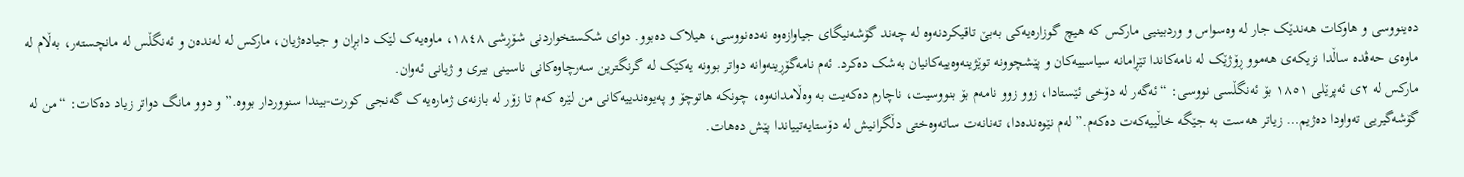دەینووسی و هاوکات هەندێک جار لە وەسواس و وردبینیی مارکس کە هیچ گوزارەیەکی بەبێ تاقیکردنەوە لە چەند گۆشەنیگای جیاوازەوە نەدەنووسی، هیلاک دەبوو. دوای شکستخواردنی شۆڕشی ١٨٤٨، ماوەیەک لێک دابڕان و جیادەژیان، مارکس لە لەندەن و ئەنگڵس لە مانچستەر، بەڵام لە ماوەی حەڤدە ساڵدا نزیکەی هەموو ڕۆژێک لە نامەکاندا تێڕامانە سیاسییەکان و پێشچوونە توێژینەوەییەکانیان بەشک دەکرد. ئەم نامەگۆڕینەوانە دواتر بوونە یەکێک لە گرنگترین سەرچاوەکانی ناسینی بیری و ژیانی ئەوان.
مارکس لە ٢ی ئەپرێلی ١٨٥١ بۆ ئەنگڵسی نووسی: “ئەگەر لە دۆخی ئێستادا، زوو زوو نامەم بۆ بنووسیت، ناچارم دەکەیت بە وەڵامدانەوە، چونکە هاتوچۆ و پەیوەندییەکانی من لێرە کەم تا زۆر لە بازنەی ژمارەیەک گەنجی کورت-بیندا سنووردار بووە.” و دوو مانگ دواتر زیاد دەکات: “من لە گۆشەگیریی تەواودا دەژیم… زیاتر هەست بە جێگە خاڵییەکەت دەکەم.” لەم نێوەندەدا، تەنانەت ساتەوەختی دڵگرانیش لە دۆستایەتییاندا پێش دەهات.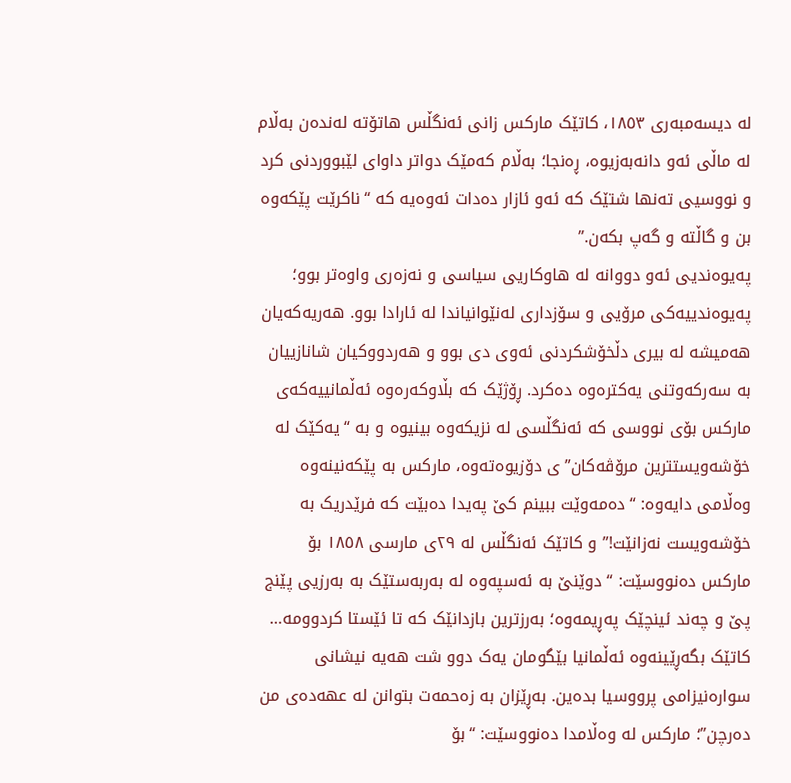لە دیسەمبەری ١٨٥٣، کاتێک مارکس زانی ئەنگڵس هاتۆتە لەندەن بەڵام لە ماڵی ئەو دانەبەزیوە، ڕەنجا؛ بەڵام کەمێک دواتر داوای لێبووردنی کرد و نووسیی تەنها شتێک کە ئەو ئازار دەدات ئەوەیە کە “ناکرێت پێکەوە بن و گاڵتە و گەپ بکەن.”
پەیوەندیی ئەو دووانە لە هاوکاریی سیاسی و نەزەری واوەتر بوو؛ پەیوەندییەکی مرۆیی و سۆزداری لەنێوانیاندا لە ئارادا بوو. هەریەکەیان هەمیشە لە بیری دڵخۆشکردنی ئەوی دی بوو و هەردووکیان شانازییان بە سەرکەوتنی یەکترەوە دەکرد. ڕۆژێک کە بڵاوکەرەوە ئەڵمانییەکەی مارکس بۆی نووسی کە ئەنگڵسی لە نزیکەوە بینیوە و بە “یەکێک لە خۆشەویستترین مرۆڤەکان”ی دۆزیوەتەوە، مارکس بە پێکەنینەوە وەڵامی دایەوە: “دەمەوێت ببینم کێ پەیدا دەبێت کە فرێدریک بە خۆشەویست نەزانێت!” و کاتێک ئەنگڵس لە ٢٩ی مارسی ١٨٥٨ بۆ مارکس دەنووسێت: “دوێنێ بە ئەسپەوە لە بەربەستێک بە بەرزیی پێنج پێ و چەند ئینچێک پەڕیمەوە؛ بەرزترین بازدانێک کە تا ئێستا کردوومە… کاتێک بگەڕێینەوە ئەڵمانیا بێگومان یەک دوو شت هەیە نیشانی سوارەنیزامی پرووسیا بدەین. بەڕێزان بە زەحمەت بتوانن لە عهەدەی من دەرچن”؛ مارکس لە وەڵامدا دەنووسێت: “بۆ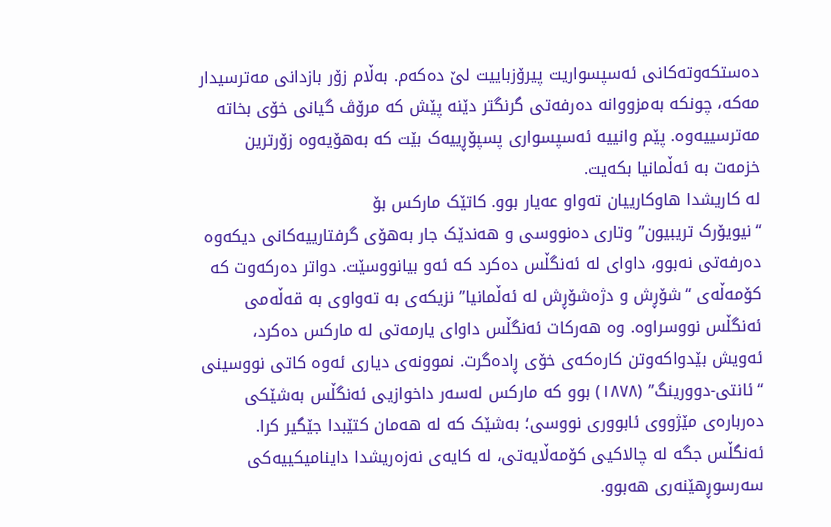دەستکەوتەکانی ئەسپسواریت پیرۆزباییت لێ دەکەم. بەڵام زۆر بازدانی مەترسیدار مەکە، چونکە بەمزووانە دەرفەتی گرنگتر دێنە پێش کە مرۆڤ گیانی خۆی بخاتە مەترسییەوە. پێم وانییە ئەسپسواری پسپۆڕییەک بێت کە بەهۆیەوە زۆرترین خزمەت بە ئەڵمانیا بکەیت.
لە کاریشدا هاوکارییان تەواو عەیار بوو. کاتێک مارکس بۆ
“نیویۆرک تریبیون” وتاری دەنووسی و هەندێک جار بەهۆی گرفتارییەکانی دیکەوە دەرفەتی نەبوو، داوای لە ئەنگڵس دەکرد کە ئەو بیانووسێت. دواتر دەرکەوت کە کۆمەڵەی “شۆڕش و دژەشۆڕش لە ئەڵمانیا” نزیکەی بە تەواوی بە قەڵەمی ئەنگڵس نووسراوە. وە هەرکات ئەنگڵس داوای یارمەتی لە مارکس دەکرد، ئەویش بێدواکەوتن کارەکەی خۆی ڕادەگرت. نموونەی دیاری ئەوە کاتی نووسینی “ئانتی-دوورینگ” (١٨٧٨) بوو کە مارکس لەسەر داخوازیی ئەنگڵس بەشێکی دەربارەی مێژووی ئابووری نووسی؛ بەشێک کە لە هەمان کتێبدا جێگیر کرا.
ئەنگڵس جگە لە چالاکیی کۆمەڵایەتی، لە کایەی نەزەریشدا داینامیکییەکی سەرسوڕهێنەری هەبوو.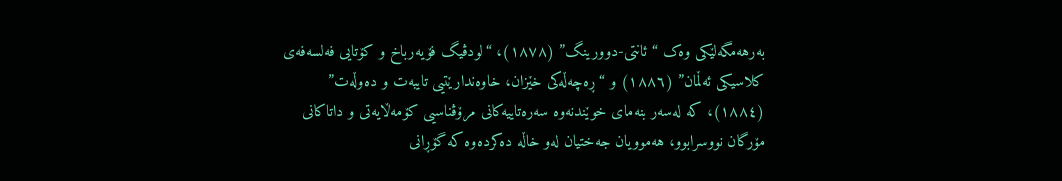بەرهەمگەلێکی وەک “ئانتی-دوورینگ” (١٨٧٨)، “لودڤیگ فۆیەرباخ و کۆتایی فەلسەفەی کلاسیکی ئەڵمان” (١٨٨٦) و “ڕەچەڵەکی خێزان، خاوەندارێتیی تایبەت و دەوڵەت” (١٨٨٤)، کە لەسەر بنەمای خوێندنەوە سەرەتاییەکانی مرۆڤناسیی کۆمەڵایەتی و داتاکانی مۆرگان نووسرابوو، هەموویان جەختیان لەو خاڵە دەکردەوە کە گۆڕانی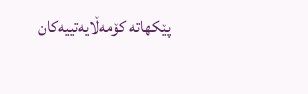پێکهاتە کۆمەڵایەتییەکان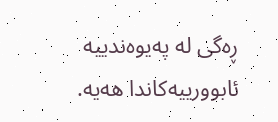ڕەگی لە پەیوەندییە ئابوورییەکاندا هەیە.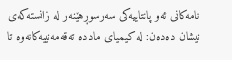نامەکانی ئەو پانتاییەکی سەرسوڕهێنەر لە زانستەکەی نیشان دەدەن: لە کیمیای ماددە تەقەمەنییەکانەوە تا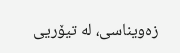زەویناسی، لە تیۆریی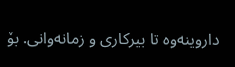داروینەوە تا بیرکاری و زمانەوانی. بۆ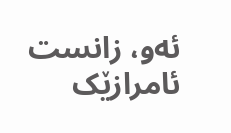ئەو، زانست ئامرازێک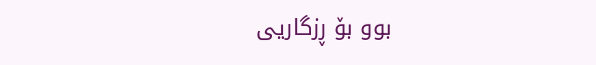بوو بۆ ڕزگاریی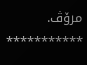مرۆڤ.
***********